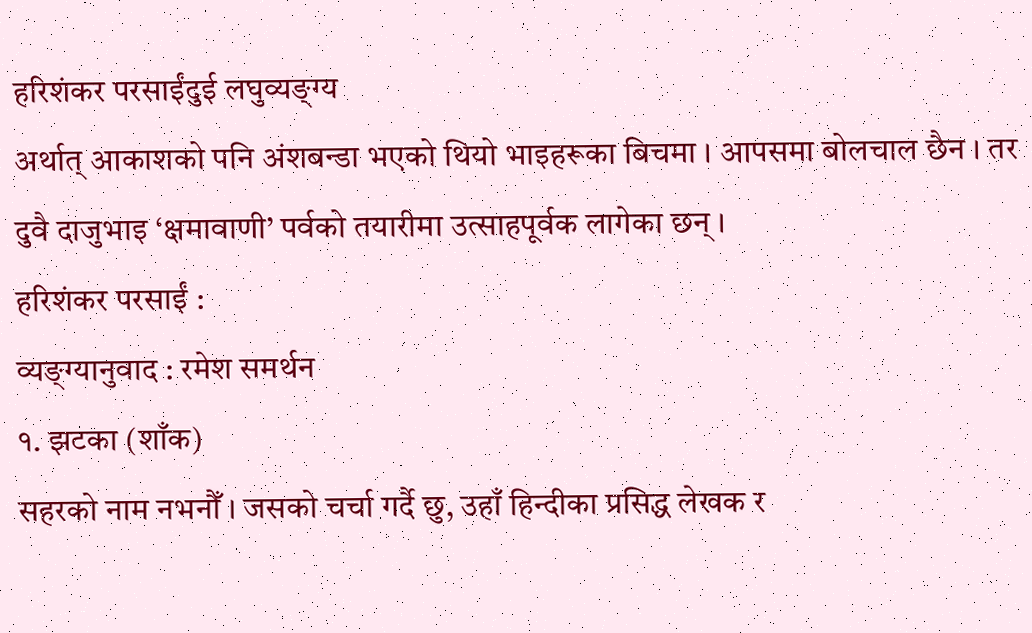हरिशंकर परसाईंदुई लघुव्यङ्ग्य
अर्थात् आकाशको पनि अंशबन्डा भएको थियो भाइहरूका बिचमा । आपसमा बोलचाल छैन । तर दुवै दाजुभाइ ‘क्षमावाणी’ पर्वको तयारीमा उत्साहपूर्वक लागेका छन् ।
हरिशंकर परसाईं :
व्यङ्ग्यानुवाद : रमेश समर्थन
१. झटका (शाँक)
सहरको नाम नभनौँ । जसको चर्चा गर्दै छु, उहाँ हिन्दीका प्रसिद्ध लेखक र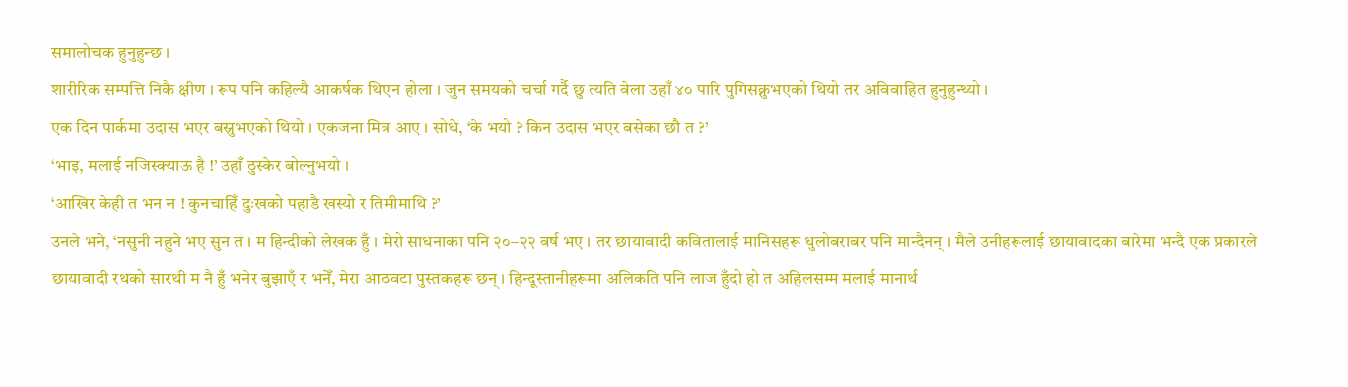समालोचक हुनुहुन्छ ।
शारीरिक सम्पत्ति निकै क्षीण । रूप पनि कहिल्यै आकर्षक थिएन होला । जुन समयको चर्चा गर्दै छु त्यति वेला उहाँ ४० पारि पुगिसक्नुभएको थियो तर अविवाहित हुनुहुन्थ्यो ।
एक दिन पार्कमा उदास भएर बस्नुभएको थियो । एकजना मित्र आए । सोधे, ‘के भयो ? किन उदास भएर बसेका छौ त ?’
‘भाइ, मलाई नजिस्क्याऊ है !’ उहाँ ठुस्केर बोल्नुभयो ।
‘आखिर केही त भन न ! कुनचाहिँ दुःखको पहाडै खस्यो र तिमीमाथि ?’
उनले भने, ‘नसुनी नहुने भए सुन त । म हिन्दीको लेखक हुँ । मेरो साधनाका पनि २०–२२ वर्ष भए । तर छायावादी कवितालाई मानिसहरू धुलोबराबर पनि मान्दैनन् । मैले उनीहरूलाई छायावादका बारेमा भन्दै एक प्रकारले छायावादी रथको सारथी म नै हुँ भनेर बुझाएँ र भनेँ, मेरा आठवटा पुस्तकहरू छन् । हिन्दूस्तानीहरूमा अलिकति पनि लाज हुँदो हो त अहिलसम्म मलाई मानार्थ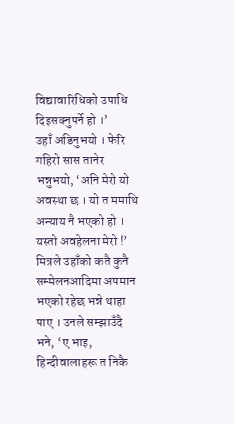विद्यावारिधिको उपाधि दिइसक्नुपर्ने हो ।’
उहाँ अडिनुभयो । फेरि गहिरो सास तानेर भन्नुभयो, ‘अनि मेरो यो अवस्था छ । यो त ममाथि अन्याय नै भएको हो । यस्तो अवहेलना मेरो !’
मित्रले उहाँको कतै कुनै सम्मेलनआदिमा अपमान भएको रहेछ भन्ने थाहा पाए । उनले सम्झाउँदै भने, ‘ए भाइ, हिन्दीवालाहरू त निकै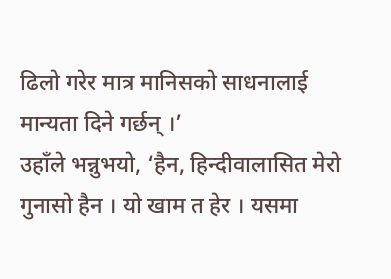ढिलो गरेर मात्र मानिसको साधनालाई मान्यता दिने गर्छन् ।’
उहाँले भन्नुभयो, ‘हैन, हिन्दीवालासित मेरो गुनासो हैन । यो खाम त हेर । यसमा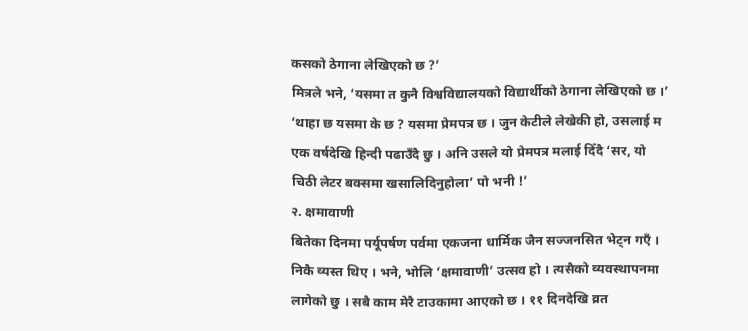कसको ठेगाना लेखिएको छ ?’
मित्रले भने, ‘यसमा त कुनै विश्वविद्यालयको विद्यार्थीको ठेगाना लेखिएको छ ।’
‘थाहा छ यसमा के छ ? यसमा प्रेमपत्र छ । जुन केटीले लेखेकी हो, उसलाई म एक वर्षदेखि हिन्दी पढाउँदै छु । अनि उसले यो प्रेमपत्र मलाई दिँदै ‘सर, यो चिठी लेटर बक्समा खसालिदिनुहोला’ पो भनी !’
२. क्षमावाणी
बितेका दिनमा पर्यूपर्षण पर्वमा एकजना धार्मिक जैन सज्जनसित भेट्न गएँ ।
निकै व्यस्त थिए । भने, भोलि ‘क्षमावाणी’ उत्सव हो । त्यसैको व्यवस्थापनमा लागेको छु । सबै काम मेरै टाउकामा आएको छ । ११ दिनदेखि व्रत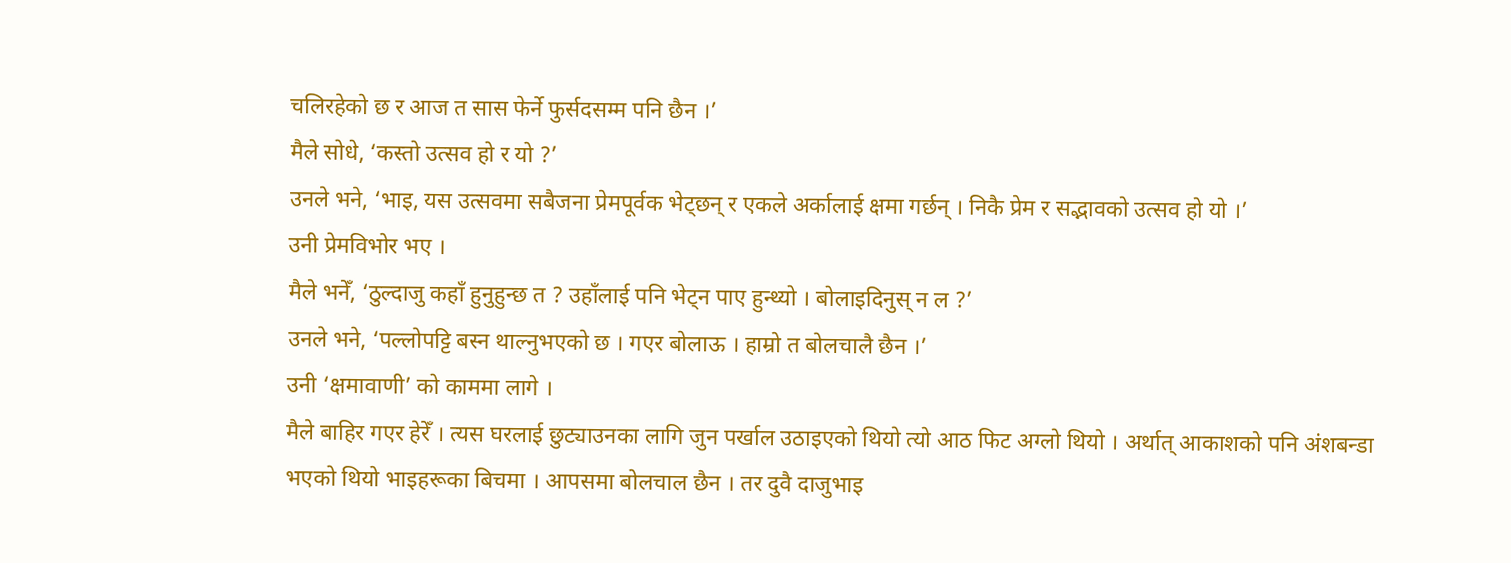चलिरहेको छ र आज त सास फेर्ने फुर्सदसम्म पनि छैन ।’
मैले सोधे, ‘कस्तो उत्सव हो र यो ?’
उनले भने, ‘भाइ, यस उत्सवमा सबैजना प्रेमपूर्वक भेट्छन् र एकले अर्कालाई क्षमा गर्छन् । निकै प्रेम र सद्भावको उत्सव हो यो ।’
उनी प्रेमविभोर भए ।
मैले भनेँ, ‘ठुल्दाजु कहाँ हुनुहुन्छ त ? उहाँलाई पनि भेट्न पाए हुन्थ्यो । बोलाइदिनुस् न ल ?’
उनले भने, ‘पल्लोपट्टि बस्न थाल्नुभएको छ । गएर बोलाऊ । हाम्रो त बोलचालै छैन ।’
उनी ‘क्षमावाणी’ को काममा लागे ।
मैले बाहिर गएर हेरेँ । त्यस घरलाई छुट्याउनका लागि जुन पर्खाल उठाइएको थियो त्यो आठ फिट अग्लो थियो । अर्थात् आकाशको पनि अंशबन्डा भएको थियो भाइहरूका बिचमा । आपसमा बोलचाल छैन । तर दुवै दाजुभाइ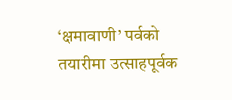‘क्षमावाणी’ पर्वको तयारीमा उत्साहपूर्वक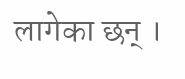लागेका छन् ।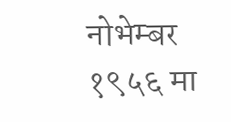नोभेम्बर १९५६ मा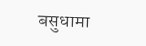बसुधामा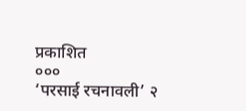प्रकाशित
०००
‘परसाई रचनावली’ २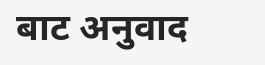बाट अनुवाद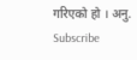गरिएको हो । अनु.
Subscribe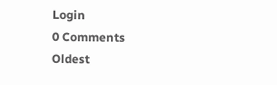Login
0 Comments
Oldest